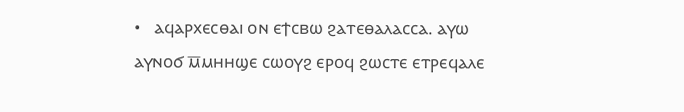•   ⲁϥⲁⲣⲭⲉⲥⲑⲁⲓ ⲟⲛ ⲉϯⲥⲃⲱ ϩⲁⲧⲉⲑⲁⲗⲁⲥⲥⲁ. ⲁⲩⲱ ⲁⲩⲛⲟϭ ⲙ̅ⲙⲏⲏϣⲉ ⲥⲱⲟⲩϩ ⲉⲣⲟϥ ϩⲱⲥⲧⲉ ⲉⲧⲣⲉϥⲁⲗⲉ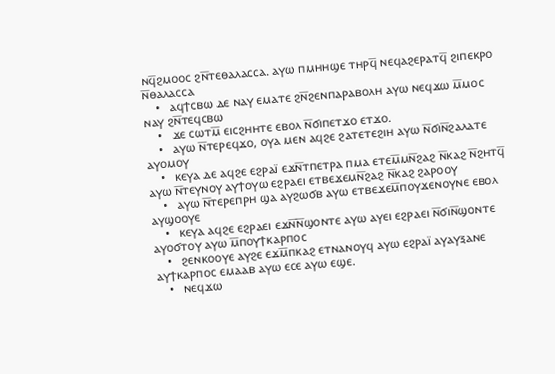ⲛϥ̅ϩⲙⲟⲟⲥ ϩⲛ̅ⲧⲉⲑⲁⲗⲁⲥⲥⲁ. ⲁⲩⲱ ⲡⲙⲏⲏϣⲉ ⲧⲏⲣϥ̅ ⲛⲉϥⲁϩⲉⲣⲁⲧϥ̅ ϩⲓⲡⲉⲕⲣⲟ ⲛ̅ⲑⲁⲗⲁⲥⲥⲁ
    •   ⲁϥϯⲥⲃⲱ ⲇⲉ ⲛⲁⲩ ⲉⲙⲁⲧⲉ ϩⲛ̅ϩⲉⲛⲡⲁⲣⲁⲃⲟⲗⲏ ⲁⲩⲱ ⲛⲉϥϫⲱ ⲙ̅ⲙⲟⲥ ⲛⲁⲩ ϩⲛ̅ⲧⲉϥⲥⲃⲱ
    •   ϫⲉ ⲥⲱⲧⲙ̅ ⲉⲓⲥϩⲏⲏⲧⲉ ⲉⲃⲟⲗ ⲛ̅ϭⲓⲡⲉⲧϫⲟ ⲉⲧϫⲟ.
    •   ⲁⲩⲱ ⲛ̅ⲧⲉⲣⲉϥϫⲟ, ⲟⲩⲁ ⲙⲉⲛ ⲁϥϩⲉ ϩⲁⲧⲉⲧⲉϩⲓⲏ ⲁⲩⲱ ⲛ̅ϭⲓⲛ̅ϩⲁⲗⲁⲧⲉ ⲁⲩⲟⲙⲟⲩ
    •   ⲕⲉⲩⲁ ⲇⲉ ⲁϥϩⲉ ⲉϩⲣⲁⲓ̈ ⲉϫⲛ̅ⲧⲡⲉⲧⲣⲁ ⲡⲙⲁ ⲉⲧⲉⲙ̅ⲙⲛ̅ϩⲁϩ ⲛ̅ⲕⲁϩ ⲛ̅ϩⲏⲧϥ̅ ⲁⲩⲱ ⲛ̅ⲧⲉⲩⲛⲟⲩ ⲁⲩϯⲟⲩⲱ ⲉϩⲣⲁⲉⲓ ⲉⲧⲃⲉϫⲉⲙⲛ̅ϩⲁϩ ⲛ̅ⲕⲁϩ ϩⲁⲣⲟⲟⲩ
    •   ⲁⲩⲱ ⲛ̅ⲧⲉⲣⲉⲡⲣⲏ ϣⲁ ⲁⲩϩⲱϭⲃ ⲁⲩⲱ ⲉⲧⲃⲉϫⲉⲙ̅ⲡⲟⲩϫⲉⲛⲟⲩⲛⲉ ⲉⲃⲟⲗ ⲁⲩϣⲟⲟⲩⲉ
    •   ⲕⲉⲩⲁ ⲁϥϩⲉ ⲉϩⲣⲁⲉⲓ ⲉϫⲛ̅ⲛ̅ϣⲟⲛⲧⲉ ⲁⲩⲱ ⲁⲩⲉⲓ ⲉϩⲣⲁⲉⲓ ⲛ̅ϭⲓⲛ̅ϣⲟⲛⲧⲉ ⲁⲩⲟϭⲧⲟⲩ ⲁⲩⲱ ⲙ̅ⲡⲟⲩϯⲕⲁⲣⲡⲟⲥ
    •   ϩⲉⲛⲕⲟⲟⲩⲉ ⲁⲩϩⲉ ⲉϫⲙ̅ⲡⲕⲁϩ ⲉⲧⲛⲁⲛⲟⲩϥ ⲁⲩⲱ ⲉϩⲣⲁⲓ̈ ⲁⲩⲁⲩⲝⲁⲛⲉ ⲁⲩϯⲕⲁⲣⲡⲟⲥ ⲉⲙⲁⲁⲃ ⲁⲩⲱ ⲉⲥⲉ ⲁⲩⲱ ⲉϣⲉ.
    •   ⲛⲉϥϫⲱ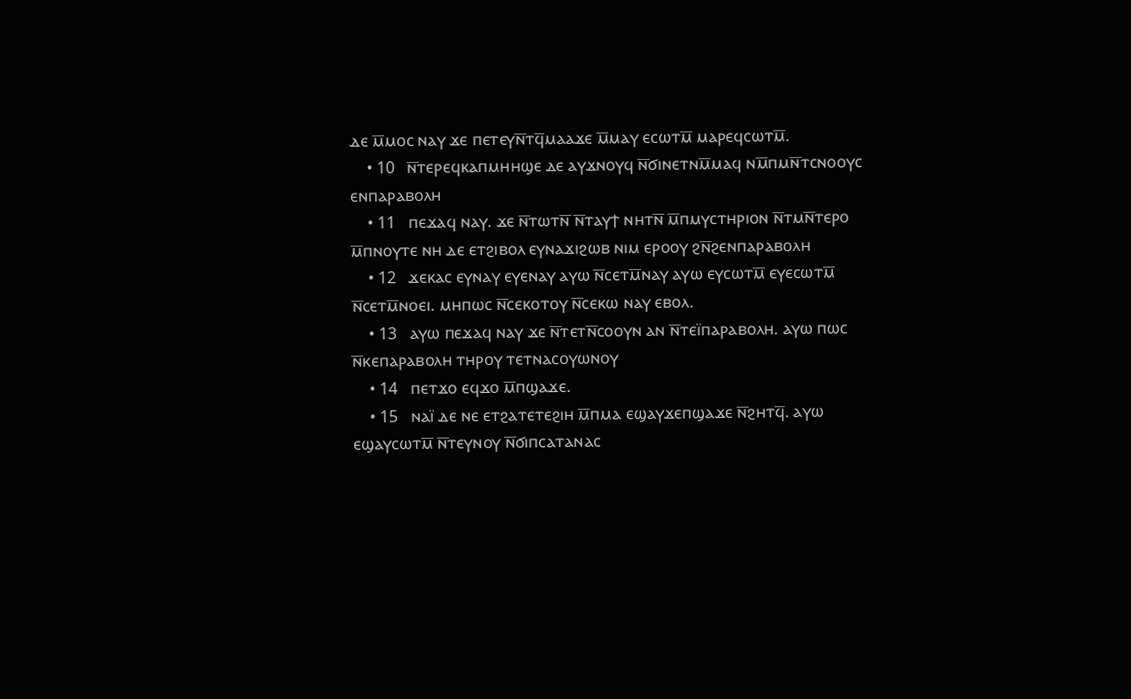ⲇⲉ ⲙ̅ⲙⲟⲥ ⲛⲁⲩ ϫⲉ ⲡⲉⲧⲉⲩⲛ̅ⲧϥ̅ⲙⲁⲁϫⲉ ⲙ̅ⲙⲁⲩ ⲉⲥⲱⲧⲙ̅ ⲙⲁⲣⲉϥⲥⲱⲧⲙ̅.
    • 10   ⲛ̅ⲧⲉⲣⲉϥⲕⲁⲡⲙⲏⲏϣⲉ ⲇⲉ ⲁⲩϫⲛⲟⲩϥ ⲛ̅ϭⲓⲛⲉⲧⲛⲙ̅ⲙⲁϥ ⲛⲙ̅ⲡⲙⲛ̅ⲧⲥⲛⲟⲟⲩⲥ ⲉⲛⲡⲁⲣⲁⲃⲟⲗⲏ
    • 11   ⲡⲉϫⲁϥ ⲛⲁⲩ. ϫⲉ ⲛ̅ⲧⲱⲧⲛ̅ ⲛ̅ⲧⲁⲩϯ ⲛⲏⲧⲛ̅ ⲙ̅ⲡⲙⲩⲥⲧⲏⲣⲓⲟⲛ ⲛ̅ⲧⲙⲛ̅ⲧⲉⲣⲟ ⲙ̅ⲡⲛⲟⲩⲧⲉ ⲛⲏ ⲇⲉ ⲉⲧϩⲓⲃⲟⲗ ⲉⲩⲛⲁϫⲓϩⲱⲃ ⲛⲓⲙ ⲉⲣⲟⲟⲩ ϩⲛ̅ϩⲉⲛⲡⲁⲣⲁⲃⲟⲗⲏ
    • 12   ϫⲉⲕⲁⲥ ⲉⲩⲛⲁⲩ ⲉⲩⲉⲛⲁⲩ ⲁⲩⲱ ⲛ̅ⲥⲉⲧⲙ̅ⲛⲁⲩ ⲁⲩⲱ ⲉⲩⲥⲱⲧⲙ̅ ⲉⲩⲉⲥⲱⲧⲙ̅ ⲛ̅ⲥⲉⲧⲙ̅ⲛⲟⲉⲓ. ⲙⲏⲡⲱⲥ ⲛ̅ⲥⲉⲕⲟⲧⲟⲩ ⲛ̅ⲥⲉⲕⲱ ⲛⲁⲩ ⲉⲃⲟⲗ.
    • 13   ⲁⲩⲱ ⲡⲉϫⲁϥ ⲛⲁⲩ ϫⲉ ⲛ̅ⲧⲉⲧⲛ̅ⲥⲟⲟⲩⲛ ⲁⲛ ⲛ̅ⲧⲉⲓ̈ⲡⲁⲣⲁⲃⲟⲗⲏ. ⲁⲩⲱ ⲡⲱⲥ ⲛ̅ⲕⲉⲡⲁⲣⲁⲃⲟⲗⲏ ⲧⲏⲣⲟⲩ ⲧⲉⲧⲛⲁⲥⲟⲩⲱⲛⲟⲩ
    • 14   ⲡⲉⲧϫⲟ ⲉϥϫⲟ ⲙ̅ⲡϣⲁϫⲉ.
    • 15   ⲛⲁⲓ̈ ⲇⲉ ⲛⲉ ⲉⲧϩⲁⲧⲉⲧⲉϩⲓⲏ ⲙ̅ⲡⲙⲁ ⲉϣⲁⲩϫⲉⲡϣⲁϫⲉ ⲛ̅ϩⲏⲧϥ̅. ⲁⲩⲱ ⲉϣⲁⲩⲥⲱⲧⲙ̅ ⲛ̅ⲧⲉⲩⲛⲟⲩ ⲛ̅ϭⲓⲡⲥⲁⲧⲁⲛⲁⲥ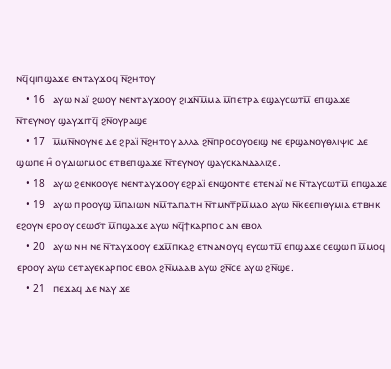ⲛϥ̅ϥⲓⲡϣⲁϫⲉ ⲉⲛⲧⲁⲩϫⲟϥ ⲛ̅ϩⲏⲧⲟⲩ
    • 16   ⲁⲩⲱ ⲛⲁⲓ̈ ϩⲱⲟⲩ ⲛⲉⲛⲧⲁⲩϫⲟⲟⲩ ϩⲓϫⲛ̅ⲙ̅ⲙⲁ ⲙ̅ⲡⲉⲧⲣⲁ ⲉϣⲁⲩⲥⲱⲧⲙ̅ ⲉⲡϣⲁϫⲉ ⲛ̅ⲧⲉⲩⲛⲟⲩ ϣⲁⲩϫⲓⲧϥ̅ ϩⲛ̅ⲟⲩⲣⲁϣⲉ
    • 17   ⲙ̅ⲙⲛ̅ⲛⲟⲩⲛⲉ ⲇⲉ ϩⲣⲁⲓ̈ ⲛ̅ϩⲏⲧⲟⲩ ⲁⲗⲗⲁ ϩⲛ̅ⲡⲣⲟⲥⲟⲩⲟⲉⲓϣ ⲛⲉ ⲉⲣϣⲁⲛⲟⲩⲑⲗⲓⲯⲓⲥ ⲇⲉ ϣⲱⲡⲉ ⲏ̑ ⲟⲩⲇⲓⲱⲅⲙⲟⲥ ⲉⲧⲃⲉⲡϣⲁϫⲉ ⲛ̅ⲧⲉⲩⲛⲟⲩ ϣⲁⲩⲥⲕⲁⲛⲇⲁⲗⲓⲍⲉ.
    • 18   ⲁⲩⲱ ϩⲉⲛⲕⲟⲟⲩⲉ ⲛⲉⲛⲧⲁⲩϫⲟⲟⲩ ⲉϩⲣⲁⲓ̈ ⲉⲛϣⲟⲛⲧⲉ ⲉⲧⲉⲛⲁⲓ̈ ⲛⲉ ⲛ̅ⲧⲁⲩⲥⲱⲧⲙ̅ ⲉⲡϣⲁϫⲉ
    • 19   ⲁⲩⲱ ⲡⲣⲟⲟⲩϣ ⲙ̅ⲡⲁⲓⲱⲛ ⲛⲙ̅ⲧⲁⲡⲁⲧⲏ ⲛ̅ⲧⲙⲛⲧ̅ⲣⲙ̅ⲙⲁⲟ ⲁⲩⲱ ⲛ̅ⲕⲉⲉⲡⲓⲑⲩⲙⲓⲁ ⲉⲧⲃⲏⲕ ⲉϩⲟⲩⲛ ⲉⲣⲟⲟⲩ ⲥⲉⲱϭⲧ ⲙ̅ⲡϣⲁϫⲉ ⲁⲩⲱ ⲛϥ̅ϯⲕⲁⲣⲡⲟⲥ ⲁⲛ ⲉⲃⲟⲗ
    • 20   ⲁⲩⲱ ⲛⲏ ⲛⲉ ⲛ̅ⲧⲁⲩϫⲟⲟⲩ ⲉϫⲙ̅ⲡⲕⲁϩ ⲉⲧⲛⲁⲛⲟⲩϥ ⲉⲩⲥⲱⲧⲙ̅ ⲉⲡϣⲁϫⲉ ⲥⲉϣⲱⲡ ⲙ̅ⲙⲟϥ ⲉⲣⲟⲟⲩ ⲁⲩⲱ ⲥⲉⲧⲁⲩⲉⲕⲁⲣⲡⲟⲥ ⲉⲃⲟⲗ ϩⲛ̅ⲙⲁⲁⲃ ⲁⲩⲱ ϩⲛ̅ⲥⲉ ⲁⲩⲱ ϩⲛ̅ϣⲉ.
    • 21   ⲡⲉϫⲁϥ ⲇⲉ ⲛⲁⲩ ϫⲉ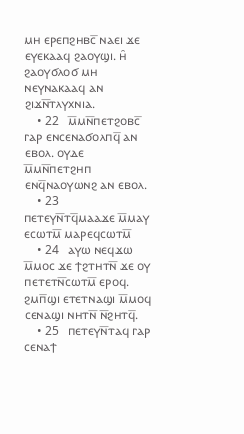ⲙⲏ ⲉⲣⲉⲡϩⲏⲃⲥ̅ ⲛⲁⲉⲓ ϫⲉ ⲉⲩⲉⲕⲁⲁϥ ϩⲁⲟⲩϣⲓ. ⲏ̑ ϩⲁⲟⲩϭⲗⲟϭ ⲙⲏ ⲛⲉⲩⲛⲁⲕⲁⲁϥ ⲁⲛ ϩⲓϫⲛ̅ⲧⲗⲩⲭⲛⲓⲁ.
    • 22   ⲙ̅ⲙⲛ̅ⲡⲉⲧϩⲟⲃⲥ̅ ⲅⲁⲣ ⲉⲛⲥⲉⲛⲁϭⲟⲗⲡϥ̅ ⲁⲛ ⲉⲃⲟⲗ. ⲟⲩⲇⲉ ⲙ̅ⲙⲛ̅ⲡⲉⲧϩⲏⲡ ⲉⲛϥ̅ⲛⲁⲟⲩⲱⲛϩ ⲁⲛ ⲉⲃⲟⲗ.
    • 23   ⲡⲉⲧⲉⲩⲛ̅ⲧϥ̅ⲙⲁⲁϫⲉ ⲙ̅ⲙⲁⲩ ⲉⲥⲱⲧⲙ̅ ⲙⲁⲣⲉϥⲥⲱⲧⲙ̅
    • 24   ⲁⲩⲱ ⲛⲉϥϫⲱ ⲙ̅ⲙⲟⲥ ϫⲉ ϯϩⲧⲏⲧⲛ̅ ϫⲉ ⲟⲩ ⲡⲉⲧⲉⲧⲛ̅ⲥⲱⲧⲙ̅ ⲉⲣⲟϥ. ϩⲙⲡ̅ϣⲓ ⲉⲧⲉⲧⲛⲁϣⲓ ⲙ̅ⲙⲟϥ ⲥⲉⲛⲁϣⲓ ⲛⲏⲧⲛ̅ ⲛ̅ϩⲏⲧϥ̅.
    • 25   ⲡⲉⲧⲉⲩⲛ̅ⲧⲁϥ ⲅⲁⲣ ⲥⲉⲛⲁϯ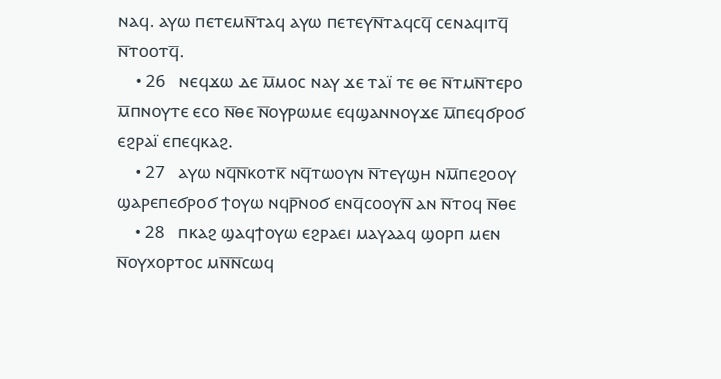ⲛⲁϥ. ⲁⲩⲱ ⲡⲉⲧⲉⲙⲛ̅ⲧⲁϥ ⲁⲩⲱ ⲡⲉⲧⲉⲩⲛ̅ⲧⲁϥⲥϥ̅ ⲥⲉⲛⲁϥⲓⲧϥ̅ ⲛ̅ⲧⲟⲟⲧϥ̅.
    • 26   ⲛⲉϥϫⲱ ⲇⲉ ⲙ̅ⲙⲟⲥ ⲛⲁⲩ ϫⲉ ⲧⲁⲓ̈ ⲧⲉ ⲑⲉ ⲛ̅ⲧⲙⲛ̅ⲧⲉⲣⲟ ⲙ̅ⲡⲛⲟⲩⲧⲉ ⲉⲥⲟ ⲛ̅ⲑⲉ ⲛ̅ⲟⲩⲣⲱⲙⲉ ⲉϥϣⲁⲛⲛⲟⲩϫⲉ ⲙ̅ⲡⲉϥϭⲣⲟϭ ⲉϩⲣⲁⲓ̈ ⲉⲡⲉϥⲕⲁϩ.
    • 27   ⲁⲩⲱ ⲛϥ̅ⲛ̅ⲕⲟⲧⲕ̅ ⲛϥ̅ⲧⲱⲟⲩⲛ ⲛ̅ⲧⲉⲩϣⲏ ⲛⲙ̅ⲡⲉϩⲟⲟⲩ ϣⲁⲣⲉⲡⲉϭⲣⲟϭ ϯⲟⲩⲱ ⲛϥⲣ̅ⲛⲟϭ ⲉⲛϥ̅ⲥⲟⲟⲩⲛ̅ ⲁⲛ ⲛ̅ⲧⲟϥ ⲛ̅ⲑⲉ
    • 28   ⲡⲕⲁϩ ϣⲁϥϯⲟⲩⲱ ⲉϩⲣⲁⲉⲓ ⲙⲁⲩⲁⲁϥ ϣⲟⲣⲡ ⲙⲉⲛ ⲛ̅ⲟⲩⲭⲟⲣⲧⲟⲥ ⲙⲛ̅ⲛ̅ⲥⲱϥ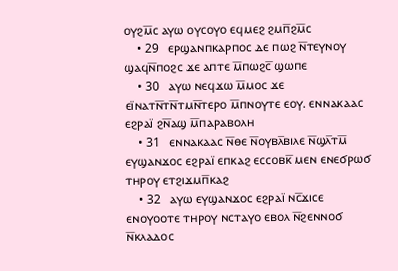ⲟⲩϩⲙ̅ⲥ ⲁⲩⲱ ⲟⲩⲥⲟⲩⲟ ⲉϥⲙⲉϩ ϩⲙⲡ̅ϩⲙ̅ⲥ
    • 29   ⲉⲣϣⲁⲛⲡⲕⲁⲣⲡⲟⲥ ⲇⲉ ⲡⲱϩ ⲛ̅ⲧⲉⲩⲛⲟⲩ ϣⲁϥⲛ̅ⲡⲟϩⲥ ϫⲉ ⲁⲡⲧⲉ ⲙ̅ⲡⲱϩⲥ̅ ϣⲱⲡⲉ
    • 30   ⲁⲩⲱ ⲛⲉϥϫⲱ ⲙ̅ⲙⲟⲥ ϫⲉ ⲉⲓ̈ⲛⲁⲧⲛ̅ⲧⲛ̅ⲧⲙⲛ̅ⲧⲉⲣⲟ ⲙ̅ⲡⲛⲟⲩⲧⲉ ⲉⲟⲩ. ⲉⲛⲛⲁⲕⲁⲁⲥ ⲉϩⲣⲁⲓ̈ ϩⲛ̅ⲁϣ ⲙ̅ⲡⲁⲣⲁⲃⲟⲗⲏ
    • 31   ⲉⲛⲛⲁⲕⲁⲁⲥ ⲛ̅ⲑⲉ ⲛ̅ⲟⲩⲃⲗ̅ⲃⲓⲗⲉ ⲛ̅ϣⲗ̅ⲧⲙ̅ ⲉⲩϣⲁⲛϫⲟⲥ ⲉϩⲣⲁⲓ̈ ⲉⲡⲕⲁϩ ⲉⲥⲥⲟⲃⲕ̅ ⲙⲉⲛ ⲉⲛⲉϭⲣⲱϭ ⲧⲏⲣⲟⲩ ⲉⲧϩⲓϫⲙⲡ̅ⲕⲁϩ
    • 32   ⲁⲩⲱ ⲉⲩϣⲁⲛϫⲟⲥ ⲉϩⲣⲁⲓ̈ ⲛⲥ̅ϫⲓⲥⲉ ⲉⲛⲟⲩⲟⲟⲧⲉ ⲧⲏⲣⲟⲩ ⲛⲥⲧⲁⲩⲟ ⲉⲃⲟⲗ ⲛ̅ϩⲉⲛⲛⲟϭ ⲛ̅ⲕⲗⲁⲇⲟⲥ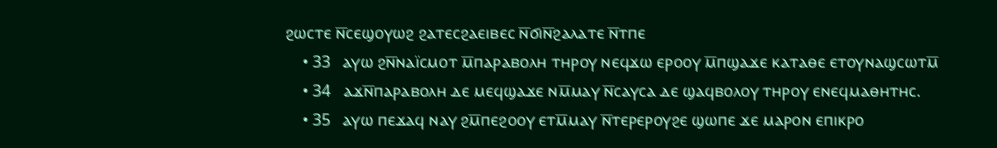ϩⲱⲥⲧⲉ ⲛ̅ⲥⲉϣⲟⲩⲱϩ ϩⲁⲧⲉⲥϩⲁⲉⲓⲃⲉⲥ ⲛ̅ϭⲓⲛ̅ϩⲁⲗⲁⲧⲉ ⲛ̅ⲧⲡⲉ
    • 33   ⲁⲩⲱ ϩⲛ̅ⲛⲁⲓ̈ⲥⲙⲟⲧ ⲙ̅ⲡⲁⲣⲁⲃⲟⲗⲏ ⲧⲏⲣⲟⲩ ⲛⲉϥϫⲱ ⲉⲣⲟⲟⲩ ⲙ̅ⲡϣⲁϫⲉ ⲕⲁⲧⲁⲑⲉ ⲉⲧⲟⲩⲛⲁϣⲥⲱⲧⲙ̅
    • 34   ⲁϫⲛ̅ⲡⲁⲣⲁⲃⲟⲗⲏ ⲇⲉ ⲙⲉϥϣⲁϫⲉ ⲛⲙ̅ⲙⲁⲩ ⲛ̅ⲥⲁⲩⲥⲁ ⲇⲉ ϣⲁϥⲃⲟⲗⲟⲩ ⲧⲏⲣⲟⲩ ⲉⲛⲉϥⲙⲁⲑⲏⲧⲏⲥ.
    • 35   ⲁⲩⲱ ⲡⲉϫⲁϥ ⲛⲁⲩ ϩⲙ̅ⲡⲉϩⲟⲟⲩ ⲉⲧⲙ̅ⲙⲁⲩ ⲛ̅ⲧⲉⲣⲉⲣⲟⲩϩⲉ ϣⲱⲡⲉ ϫⲉ ⲙⲁⲣⲟⲛ ⲉⲡⲓⲕⲣⲟ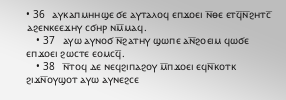• 36   ⲁⲩⲕⲁⲡⲙⲏⲏϣⲉ ϭⲉ ⲁⲩⲧⲁⲗⲟϥ ⲉⲡϫⲟⲉⲓ ⲛ̅ⲑⲉ ⲉⲧϥ̅ⲛ̅ϩⲏⲧⲥ̅ ⲁϩⲉⲛⲕⲉⲉϫⲏⲩ ⲥϭⲏⲣ ⲛⲙ̅ⲙⲁϥ.
    • 37   ⲁⲩⲱ ⲁⲩⲛⲟϭ ⲛ̅ϩⲁⲧⲏⲩ ϣⲱⲡⲉ ⲁⲛ̅ϩⲟⲉⲓⲙ ϥⲱϭⲉ ⲉⲡϫⲟⲉⲓ ϩⲱⲥⲧⲉ ⲉⲟⲙⲥϥ̅.
    • 38   ⲛ̅ⲧⲟϥ ⲇⲉ ⲛⲉϥϩⲓⲡⲁϩⲟⲩ ⲙ̅ⲡϫⲟⲉⲓ ⲉϥⲛ̅ⲕⲟⲧⲕ ϩⲓϫⲛ̅ⲟⲩϣⲟⲧ ⲁⲩⲱ ⲁⲩⲛⲉϩⲥⲉ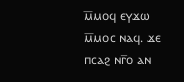ⲙ̅ⲙⲟϥ ⲉⲩϫⲱ ⲙ̅ⲙⲟⲥ ⲛⲁϥ. ϫⲉ ⲡⲥⲁϩ ⲛⲅ̅ⲟ ⲁⲛ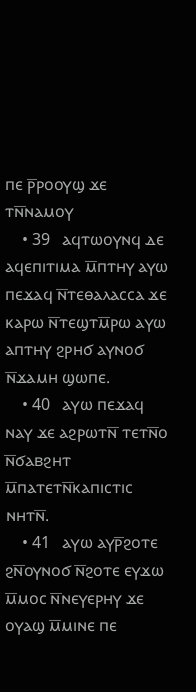ⲡⲉ ⲣ̅ⲣⲟⲟⲩϣ ϫⲉ ⲧⲛ̅ⲛⲁⲙⲟⲩ
    • 39   ⲁϥⲧⲱⲟⲩⲛϥ ⲇⲉ ⲁϥⲉⲡⲓⲧⲓⲙⲁ ⲙ̅ⲡⲧⲏⲩ ⲁⲩⲱ ⲡⲉϫⲁϥ ⲛ̅ⲧⲉⲑⲁⲗⲁⲥⲥⲁ ϫⲉ ⲕⲁⲣⲱ ⲛ̅ⲧⲉϣⲧⲙ̅ⲣⲱ ⲁⲩⲱ ⲁⲡⲧⲏⲩ ϩⲣⲏϭ ⲁⲩⲛⲟϭ ⲛ̅ϫⲁⲙⲏ ϣⲱⲡⲉ.
    • 40   ⲁⲩⲱ ⲡⲉϫⲁϥ ⲛⲁⲩ ϫⲉ ⲁϩⲣⲱⲧⲛ̅ ⲧⲉⲧⲛ̅ⲟ ⲛ̅ϭⲁⲃϩⲏⲧ ⲙ̅ⲡⲁⲧⲉⲧⲛ̅ⲕⲁⲡⲓⲥⲧⲓⲥ ⲛⲏⲧⲛ̅.
    • 41   ⲁⲩⲱ ⲁⲩⲣ̅ϩⲟⲧⲉ ϩⲛ̅ⲟⲩⲛⲟϭ ⲛ̅ϩⲟⲧⲉ ⲉⲩϫⲱ ⲙ̅ⲙⲟⲥ ⲛ̅ⲛⲉⲩⲉⲣⲏⲩ ϫⲉ ⲟⲩⲁϣ ⲙ̅ⲙⲓⲛⲉ ⲡⲉ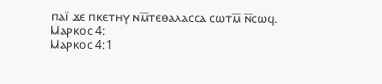ⲡⲁⲓ̈ ϫⲉ ⲡⲕⲉⲧⲏⲩ ⲛⲙ̅ⲧⲉⲑⲁⲗⲁⲥⲥⲁ ⲥⲱⲧⲙ̅ ⲛ̅ⲥⲱϥ.
Ⲙⲁⲣⲕⲟⲥ 4:
Ⲙⲁⲣⲕⲟⲥ 4:1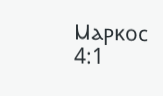Ⲙⲁⲣⲕⲟⲥ 4:1